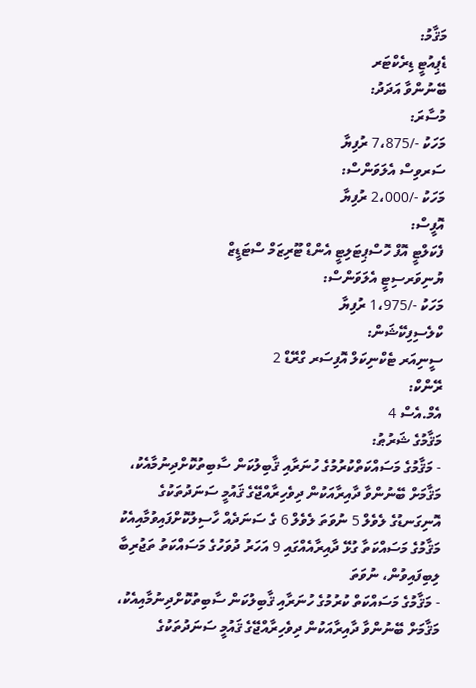މަޤާމު:
ޑެޕިއުޓީ ޑިރެކްޓަރ
ބޭނުންވާ އަދަދު:
މުސާރަ:
މަހަކު -/7،875 ރުފިޔާ
ސަރވިސް އެލަވަންސް:
މަހަކު -/2،000 ރުފިޔާ
އޮފީސް:
ފެކަލްޓީ އޮފް ހޮސްޕިޓަލިޓީ އެންޑް ޓޫރިޒަމް ސްޓަޑީޒް
ޔުނިވަރސިޓީ އެލަވަންސް:
މަހަކު -/1،975 ރުފިޔާ
ކްލެސިފިކޭޝަން:
ސީނިއަރ ޓެކްނިކަލް އޮފިސަރ ގްރޭޑް 2
ރޭންކް:
އެމް.އެސް 4
މަޤާމުގެ ޝަރުޠު:
- މަޤާމުގެ މަސައްކަތްކުރުމުގެ ހުނަރާއި ޤާބިލުކަން ސާބިތުކޮށްދިނުމާއެކު، މަޤާމަށް ބޭނުންވާ ދާއިރާއަކުން ދިވެހިރާއްޖޭގެ ޤައުމީ ސަނަދުތަކުގެ އޮނިގަނޑުގެ ލެވެލް 5 ނުވަތަ ލެވެލް 6 ގެ ސަނަދެއް ހާސިލުކޮށްފައިވުމާއިއެކު މަޤާމުގެ މަސައްކަތާ ގުޅޭ ދާއިރާއެއްގައި 9 އަހަރު ދުވަހުގެ މަސައްކަތު ތަޖުރިބާ ލިބިފައިވުން، ނުވަތަ
- މަޤާމުގެ މަސައްކަތް ކުރުމުގެ ހުނަރާއި ޤާބިލުކަން ސާބިތުކޮށްދިނުމާއިއެކު، މަޤާމަށް ބޭނުންވާ ދާއިރާއަކުން ދިވެހިރާއްޖޭގެ ޤައުމީ ސަނަދުތަކުގެ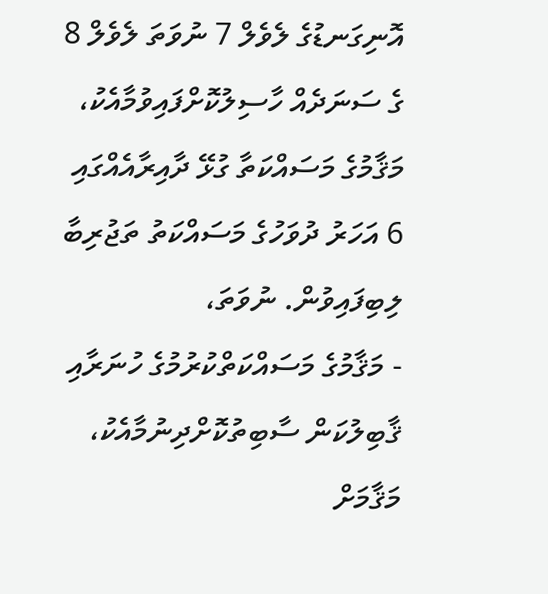އޮނިގަނޑުގެ ލެވެލް 7 ނުވަތަ ލެވެލް 8 ގެ ސަނަދެއް ހާސިލުކޮށްފައިވުމާއެކު، މަޤާމުގެ މަސައްކަތާ ގުޅޭ ދާއިރާއެއްގައި 6 އަހަރު ދުވަހުގެ މަސައްކަތު ތަޖުރިބާ ލިބިފައިވުން. ނުވަތަ،
- މަޤާމުގެ މަސައްކަތްކުރުމުގެ ހުނަރާއި ޤާބިލުކަން ސާބިތުކޮށްދިނުމާއެކު، މަޤާމަށް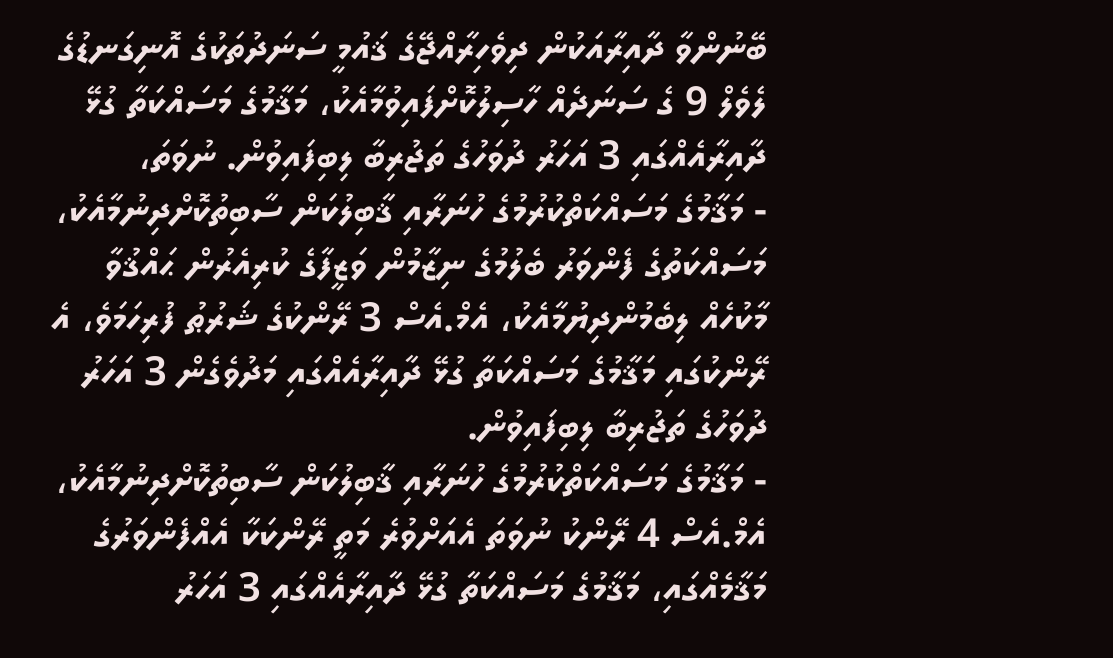ބޭނުންވާ ދާއިރާއަކުން ދިވެހިރާއްޖޭގެ ޤައުމީ ސަނަދުތަކުގެ އޮނިގަނޑުގެ ލެވެލް 9 ގެ ސަނަދެއް ހާސިލުކޮށްފައިވުމާއެކު، މަޤާމުގެ މަސައްކަތާ ގުޅޭ ދާއިރާއެއްގައި 3 އަހަރު ދުވަހުގެ ތަޖުރިބާ ލިބިފައިވުން. ނުވަތަ،
- މަޤާމުގެ މަސައްކަތްކުރުމުގެ ހުނަރާއި ޤާބިލުކަން ސާބިތުކޮށްދިނުމާއެކު، މަސައްކަތުގެ ފެންވަރު ބެލުމުގެ ނިޒާމުން ވަޒީފާގެ ކުރިއެރުން ޙައްޤުވާ މާކުހެއް ލިބެމުންދިޔުމާއެކު، އެމް.އެސް 3 ރޭންކުގެ ޝަރުޠު ފުރިހަމަވެ، އެ ރޭންކުގައި މަޤާމުގެ މަސައްކަތާ ގުޅޭ ދާއިރާއެއްގައި މަދުވެގެން 3 އަހަރު ދުވަހުގެ ތަޖުރިބާ ލިބިފައިވުން.
- މަޤާމުގެ މަސައްކަތްކުރުމުގެ ހުނަރާއި ޤާބިލުކަން ސާބިތުކޮށްދިނުމާއެކު، އެމް.އެސް 4 ރޭންކު ނުވަތަ އެއަށްވުރެ މަތީ ރޭންކަކާ އެއްފެންވަރުގެ މަޤާމެއްގައި، މަޤާމުގެ މަސައްކަތާ ގުޅޭ ދާއިރާއެއްގައި 3 އަހަރު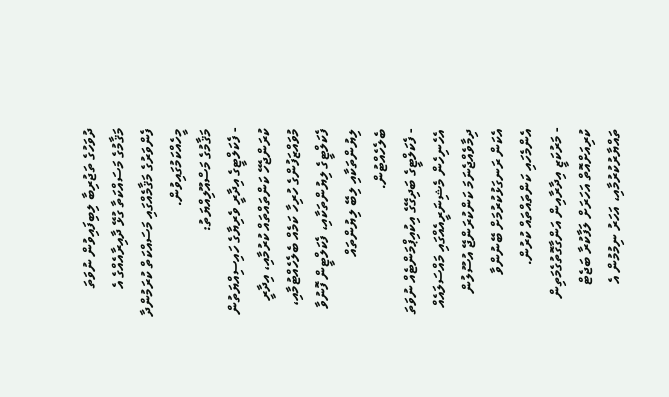ދުވަހުގެ ތަޖުރިބާ ލިބިފައިވުން ނުވަތަ މަޤާމުގެ މަސައްކަތާ ގުޅޭ ދާއިރާއެއްގެ އެ ފެންވަރުގެ މަޤާމެއްގައި މަސައްކަތް ކުރަމުންދާ މީހެއްކަމުގައިވުން.
މަޤާމުގެ މަސްއޫލިއްޔަތު:
- ފެކަލްޓީގެ އިދާރީ ވެރިޔާގެ ހައިސިއްޔަތުން ކުރަންޖެހޭ ކަންތައްތައް ކުރުމާއި، އިދާރީ މުވައްޒަފުންގެ ހުރިހާ ކަމެއް ބެލެހެއްޓުމާއި، ފެކަލްޓީގެ ލިޔުންތަކާއި، ފެކަލްޓީން ފޮނުވާ ލިޔުންތަކާއި ލިބޭ ލިޔުންތައް ބެލެހެއްޓުން.
- ފެކަލްޓީގެ ބަދިގޭގެ އިކުއިޕްމަންޓެއް ނުވަތަ އެހެނިހެން މެޝިނަރީއެއްގައި މައްސަލައެއް ދިމާވެއްޖެނަމަ ކަންކުރަންޖޭ އުސޫލުން އެކަން ރަނގަޅުކުރުމަށް ބޭނުންވާ އެންމެހައި ކަންތައްތައް ކުރުން.
- މަރުކަޒީ އިދާރާއިން އަންގާގޮތުގެމަތިން ކުރިއަށްއޮތް އަހަރަށް ލަފާކުރާ ބަޖެޓް ތައްޔާރުކުރުމާއި، އަހަރު ނިމުމުން އެ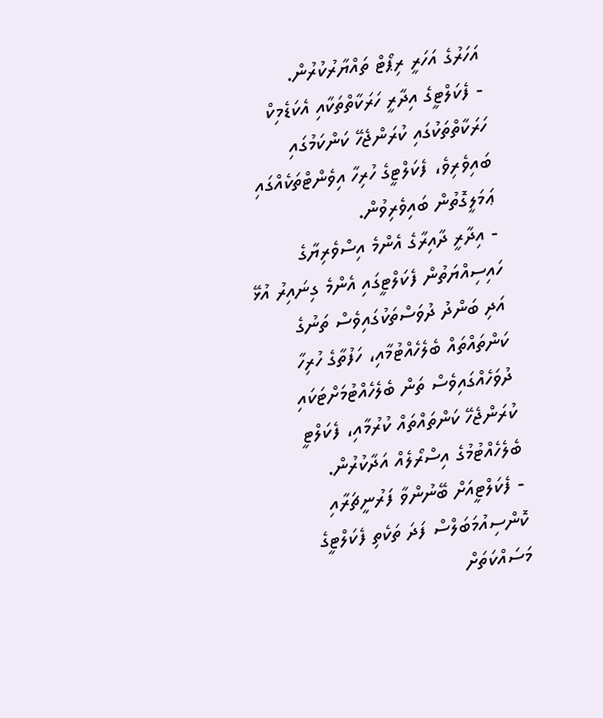އަހަރުގެ އަހަރީ ރިޕޯޓް ތައްޔާރުކުރުން.
- ފެކަލްޓީގެ އިދާރީ ހަރަކާތްތަކާއި އެކަޑެމިކް ހަރަކާތްތަކުގައި ކުރަންޖެހޭ ކަންކަމުގައި ބައިވެރިވެ، ފެކަލްޓީގެ ހުރިހާ އިވެންޓްތަކެއްގައި ޢަމަލީގޮތުން ބައިވެރިވުން.
- އިދާރީ ދާއިރާގެ އެންމެ އިސްވެރިޔާގެ ހައިސިއްޔަތުން ފެކަލްޓީގައި އެންމެ ގިނައިރު އުޅޭ އަދި ބަންދު ދުވަސްތަކުގައިވެސް ތަނުގެ ކަންތައްތައް ބެލެހެއްޓުމާއި، ހަފުތާގެ ހުރިހާ ދުވަހެއްގައިވެސް ތަން ބެލެހެއްޓުމަށްޓަކައި ކުރަންޖެހޭ ކަންތައްތައް ކުރުމާއި، ފެކަލްޓީ ބެލެހެއްޓުމުގެ އިސްރޯލެއް އަދާކުރުން.
- ފެކަލްޓީއަށް ބޭނުންވާ ފަރުނީޗަރާއި ކޮންސިއުމަބަލްސް ފަދަ ތަކެތި ފެކަލްޓީގެ މަސައްކަތަށް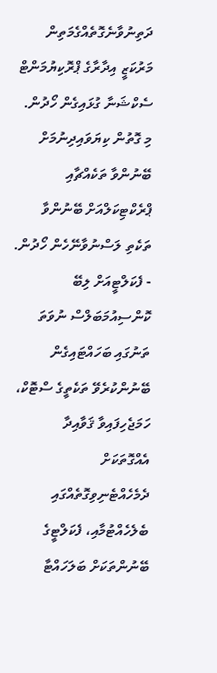ދަތިނުވާނެގޮތެއްގެމަތިން މަރުކަޒީ އިދާރާގެ ޕްރޮކިޔުމަންޓް ސެކްޝަނާ ގުޅައިގެން ހޯދުން. މި ގޮތުން ކިޔަވައިދިނުމަށް ބޭނުންވާ ތަކެއްޗާއި ޕްރެކްޓިކަލްއަށް ބޭނުންވާ ތަކެތި ލަސްނުވާނޭހެން ހޯދުން.
- ފެކަލްޓީއަށް ލިބޭ ކޮންސިއުމަބަލްސް ނުވަތަ ތަނުގައި ބަހައްޓައިގެން ބޭނުންކުރެވޭ ތަކެތީގެ ސްޓޮކް، ހަމަޖެހިފައިވާ ޤަވާއިދާ އެއްގޮތަކަށް ދެމެހެއްޓެނިވިގޮތެއްގައި ބެލެހެއްޓުމާއި، ފެކަލްޓީގެ ބޭނުންތަކަށް ބަލަހައްޓާ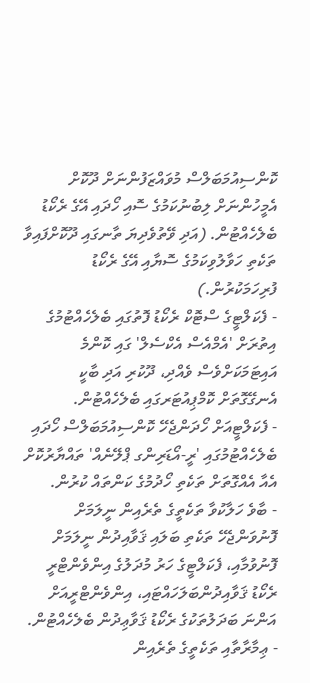ކޮންސިއުމަބަލްސް މުވައްޒަފުންނަށް ދޫކޮށް އެމީހުންނަށް ލިބުނުކަމުގެ ސޮއި ހޯދައި އޭގެ ރެކޯޑު ބެލެހެއްޓުން. (އަދި ވޭތުވެދިޔަ ތާނގައި ދޫކޮށްފައިވާ ތަކެތި ހަވާލުވިކަމުގެ ސޮޔާއި އޭގެ ރެކޯޑު ފުރިހަމަކުރުން.)
- ފެކަލްޓީގެ ސްޓޮކް ރެކޯޑު ފޮތުގައި ބެލެހެއްޓުމުގެ އިތުރަށް 'އެމްއެސް އެކްސެލް' ގައި ކޮންމެ އައިޓަމަކަށްވެސް ވެއްދި، ދޫކުރި އަދި ބާކީ އެނގޭގޮތަށް ކޮމްޕިއުޓަރގައި ބެލެހެއްޓުން.
- ފެކަލްޓީއަށް ހޯދަންޖެހޭ ކޮންސިއުމަބަލްސް ހޯދައި ބެލެހެއްޓުމުގައި 'ރީ-އޯޑަރިންގ ޕްލޭނެއް' ތައްޔާރުކޮށް އެއާ އެއްގޮތަށް ތަކެތި ހޯދުމުގެ ކަންތައް ކުރުން.
- ބާވެ ހަލާކުވާ ތަކެތީގެ ތެރެއިން ނީލަމަށް ފޮނުވަންޖެހޭ ތަކެތި ބަލައި ޤަވާއިދުން ނީލަމަށް ފޮނުވުމާއި، ފެކަލްޓީގެ ހަރު މުދަލުގެ އިންވެންޓްރީ ރެކޯޑު ޤަވާއިދުންބަލަހައްޓައި، އިންވެންޓްރީއަށް އަންނަ ބަދަލުތަކުގެ ރެކޯޑު ޤަވާޢިދުން ބެލެހެއްޓުން.
- ޢިމާރާތާއި ތަކެތީގެ ތެރެއިން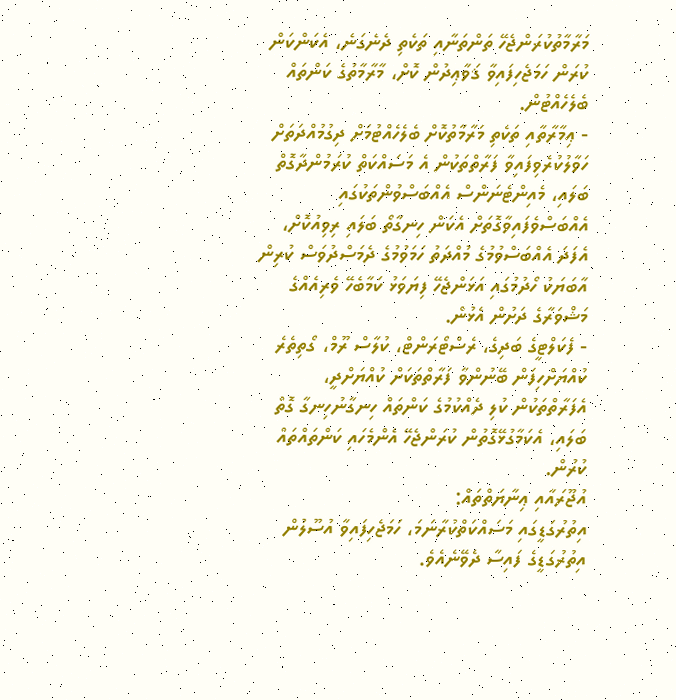މަރާމާތުކުރަންޖެހޭ ތަންތަނާއި ތަކެތި ދެނެގަނެ، އެކަންކަން ކުރަން ހަމަޖެހިފައިވާ ޤަވާޢިދުން ކޮށް، މާރާމާތުގެ ކަންތައް ބެލެހެއްޓުން.
- ޢިމާރާތާއި ތަކެތި މަރާމާތުކޮށް ބެލެހެއްޓުމަށް ދިގުމުއްދަތަށް ހަވާލުކުރެވިފައިވާ ފަރާތްތަކުން އެ މަސައްކަތް ކުރަމުންދާގޮތް ބަލައި، މެއިންޓެނަންސް އެއްބަސްވުންތަކުގައި އެއްބަސްވެފައިވާގޮތަށް އެކަން ހިނގާތޯ ބަލައި ރިވިއުކޮށް، އެފަދަ އެއްބަސްވުމުގެ މުއްދަތު ހަމަވުމުގެ ދެމަސްދުވަސް ކުރިން އާބަޔަކު ހޯދުމުގައި އަޅަންޖެހޭ ފިޔަވަޅު ކަމާބެހޭ ވެރިއެއްގެ މަޝްވަރާގެ ދަށުން އެޅުން.
- ފެކަލްޓީގެ ބަދިގެ، ރެސްޓޯރަންޓް، ކުލާސް ރޫމް، ގޯތިތެރެ ކުއްޔަށްހިފަން ބޭނުންވާ ފަރާތްތަކަށް ކުއްޔަށްދީ، އެފަރާތްތަކުން ކުލި ދެއްކުމުގެ ކަންތައް ހިނގާނުހިނގާ ގޮތް ބަލައި، އެކަމާގުޅޭގޮތުން ކުރަންޖެހޭ އެންމެހައި ކަންތައްތައް ކުރުން.
އުޖޫރައާއި ޢިނާޔަތްތައް:
އިތުރުގަޑީގައި މަސައްކަތްކުރާނަމަ، ހަމަޖެހިފައިވާ އުސޫލުން އިތުރުގަޑީގެ ފައިސާ ދެވޭނެއެވެ.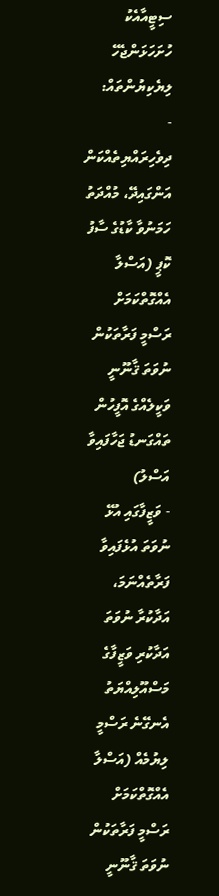ސިޓީއާއެކު ހުށަހަޅަންޖެހޭ ލިޔެކިޔުންތައް:
- ދިވެހިރައްޔިތެއްކަން އަންގައިދޭ، މުއްދަތު ހަމަނުވާ ކާޑުގެ ސާފު ކޮޕީ (އަސްލާ އެއްގޮތްކަމަށް ރަސްމީ ފަރާތަކުން ނުވަތަ ޤާނޫނީ ވަކީލެއްގެ އޮފީހުން ތައްގަނޑު ޖަހާފައިވާ އަސްލު)
- ވަޒީފާގައި އުޅޭ ނުވަތަ އުޅެފައިވާ ފަރާތެއްނަމަ، އަދާކުރާ ނުވަތަ އަދާކުރި ވަޒީފާގެ މަސްއޫލިއްޔަތު އެނގޭނެ ރަސްމީ ލިޔުމެއް (އަސްލާ އެއްގޮތްކަމަށް ރަސްމީ ފަރާތަކުން ނުވަތަ ޤާނޫނީ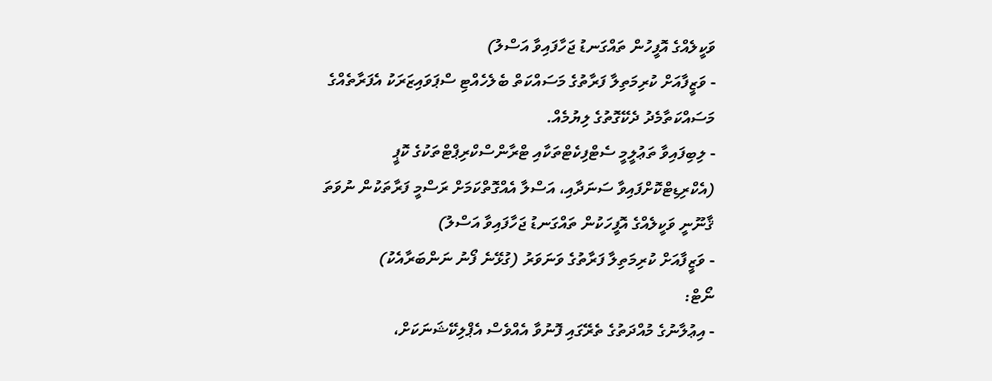ވަކީލެއްގެ އޮފީހުން ތައްގަނޑު ޖަހާފައިވާ އަސްލު)
- ވަޒީފާއަށް ކުރިމަތިލާ ފަރާތުގެ މަސައްކަތް ބެލެހެއްޓި ސްޕަވައިޒަރަކު އެފަރާތެއްގެ މަސައްކަތާމެދު ދެކޭގޮތުގެ ލިޔުމެއް.
- ލިބިފައިވާ ތަޢުލީމީ ސެޓްފިކެޓްތަކާއި ޓްރާންސްކްރިޕްޓްތަކުގެ ކޮޕީ (އެކްރިޑިޓްކޮށްފައިވާ ސަނަދާއި، އަސްލާ އެއްގޮތްކަމަށް ރަސްމީ ފަރާތަކުން ނުވަތަ ޤާނޫނީ ވަކީލެއްގެ އޮފީހަކުން ތައްގަނޑު ޖަހާފައިވާ އަސްލު)
- ވަޒީފާއަށް ކުރިމަތިލާ ފަރާތުގެ ވަނަވަރު (ގުޅޭނެ ފޯނު ނަންބަރާއެކު)
ނޯޓް:
- އިޢުލާނުގެ މުއްދަތުގެ ތެރޭގައި ފޮނުވާ އެއްވެސް އެޕްލިކޭޝަނަކަށް،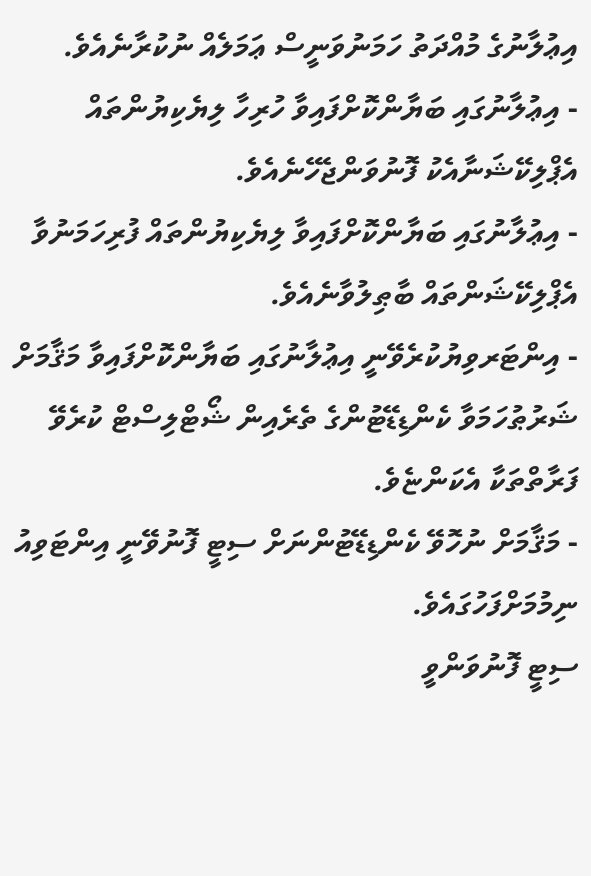އިޢުލާނުގެ މުއްދަތު ހަމަނުވަނީސް ޢަމަލެއް ނުކުރާނެއެވެ.
- އިޢުލާނުގައި ބަޔާންކޮށްފައިވާ ހުރިހާ ލިޔެކިޔުންތައް އެޕްލިކޭޝަނާއެކު ފޮނުވަންޖެހޭނެއެވެ.
- އިޢުލާނުގައި ބަޔާންކޮށްފައިވާ ލިޔެކިޔުންތައް ފުރިހަމަނުވާ އެޕްލިކޭޝަންތައް ބާޠިލުވާނެއެވެ.
- އިންޓަރވިޔުކުރެވޭނީ އިޢުލާނުގައި ބަޔާންކޮށްފައިވާ މަޤާމަށް ޝަރުޠުހަމަވާ ކެންޑިޑޭޓުންގެ ތެރެއިން ޝޯޓްލިސްޓް ކުރެވޭ ފަރާތްތަކާ އެކަންޏެވެ.
- މަޤާމަށް ނުހޮވޭ ކެންޑިޑޭޓުންނަށް ސިޓީ ފޮނުވޭނީ އިންޓަވިއު ނިމުމަށްފަހުގައެވެ.
ސިޓީ ފޮނުވަންވީ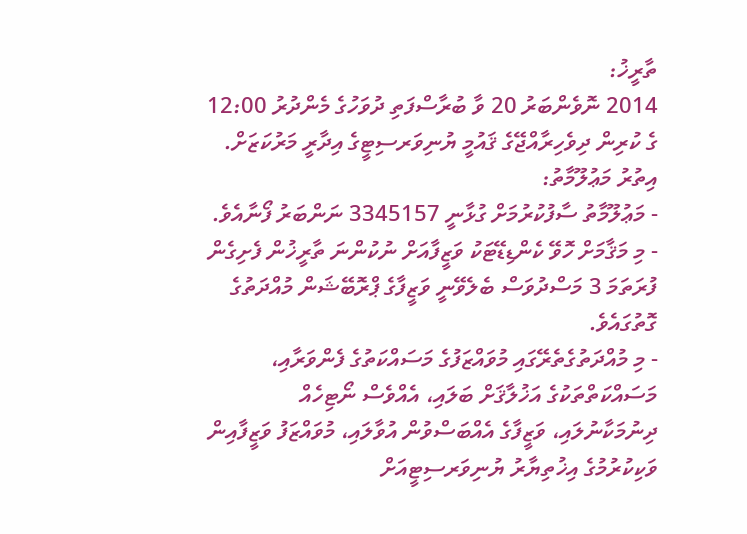ތާރީޚު:
2014 ނޮވެންބަރު 20 ވާ ބުރާސްފަތި ދުވަހުގެ މެންދުރު 12:00 ގެ ކުރިން ދިވެހިރާއްޖޭގެ ޤައުމީ ޔުނިވަރސިޓީގެ އިދާރީ މަރުކަޒަށް.
އިތުރު މަޢުލޫމާތު:
- މަޢުލޫމާތު ސާފުކުރުމަށް ގުޅާނީ 3345157 ނަންބަރު ފޯނާއެވެ.
- މި މަޤާމަށް ހޮވޭ ކެންޑިޑޭޓަކު ވަޒީފާއަށް ނުކުންނަ ތާރީޚުން ފެށިގެން ފުރަތަމަ 3 މަސްދުވަސް ބެލެވޭނީ ވަޒީފާގެ ޕްރޮބޭޝަން މުއްދަތުގެ ގޮތުގައެވެ.
- މި މުއްދަތުގެތެރޭގައި މުވައްޒަފުގެ މަސައްކަތުގެ ފެންވަރާއި، މަސައްކަތްތަކުގެ އަޚުލާޤަށް ބަލައި، އެއްވެސް ނޯޓިހެއް ދިނުމަކާނުލައި، ވަޒީފާގެ އެއްބަސްވުން އުވާލައި، މުވައްޒަފު ވަޒީފާއިން ވަކިކުރުމުގެ އިޚުތިޔާރު ޔުނިވަރސިޓީއަށް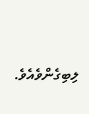ލިބިގެންވެއެވެ.